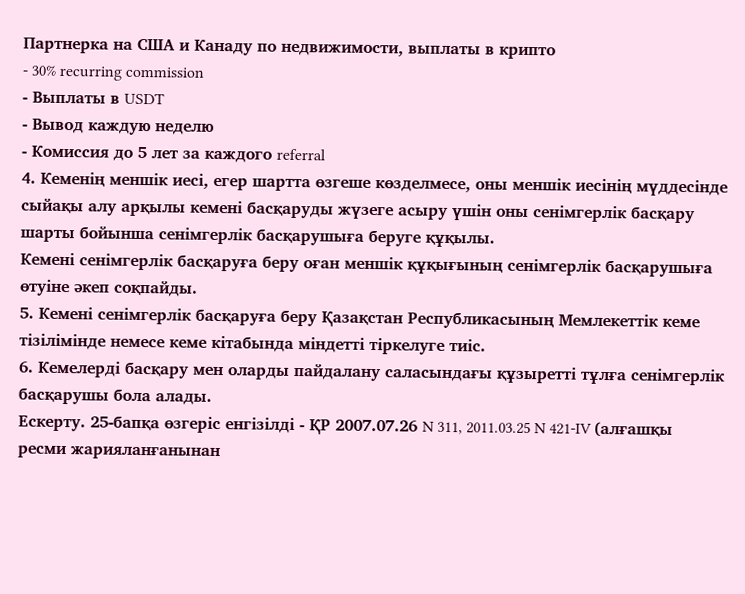Партнерка на США и Канаду по недвижимости, выплаты в крипто
- 30% recurring commission
- Выплаты в USDT
- Вывод каждую неделю
- Комиссия до 5 лет за каждого referral
4. Кеменiң меншiк иесi, егер шартта өзгеше көзделмесе, оны меншiк иесiнiң мүддесiнде сыйақы алу арқылы кеменi басқаруды жүзеге асыру үшiн оны сенiмгерлiк басқару шарты бойынша сенiмгерлiк басқарушыға беруге құқылы.
Кеменi сенiмгерлiк басқаруға беру оған меншiк құқығының сенiмгерлiк басқарушыға өтуiне әкеп соқпайды.
5. Кеменi сенiмгерлiк басқаруға беру Қазақстан Республикасының Мемлекеттiк кеме тiзiлiмiнде немесе кеме кiтабында мiндеттi тiркелуге тиiс.
6. Кемелердi басқару мен оларды пайдалану саласындағы құзыреттi тұлға сенiмгерлiк басқарушы бола алады.
Ескерту. 25-бапқа өзгерiс енгiзiлдi - ҚР 2007.07.26 N 311, 2011.03.25 N 421-IV (алғашқы ресми жарияланғанынан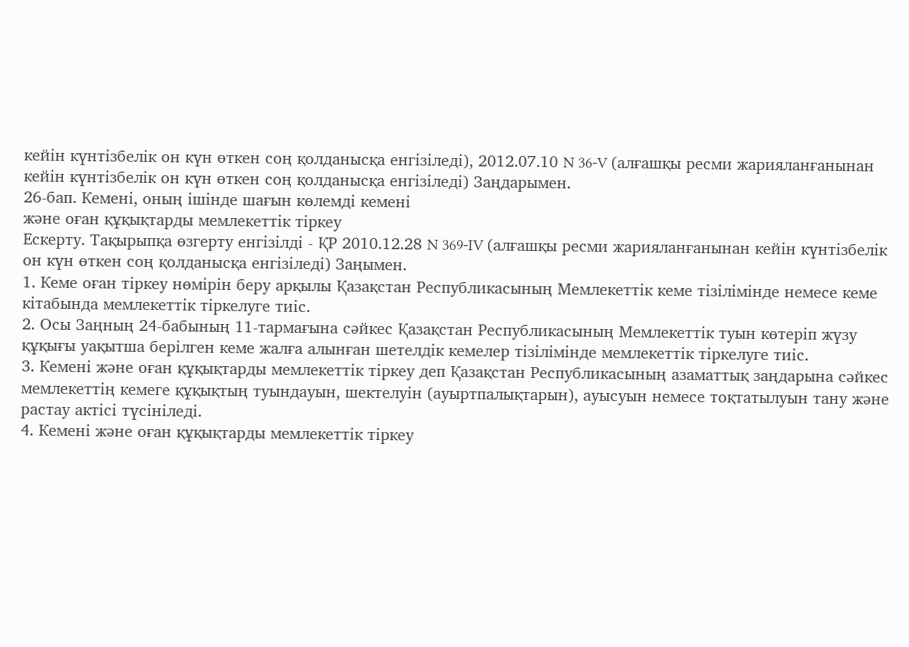кейiн күнтiзбелiк он күн өткен соң қолданысқа енгiзiледi), 2012.07.10 N 36-V (алғашқы ресми жарияланғанынан кейiн күнтiзбелiк он күн өткен соң қолданысқа енгiзiледi) Заңдарымен.
26-бап. Кеменi, оның iшiнде шағын көлемдi кеменi
және оған құқықтарды мемлекеттiк тiркеу
Ескерту. Тақырыпқа өзгерту енгiзiлдi - ҚР 2010.12.28 N 369-IV (алғашқы ресми жарияланғанынан кейiн күнтiзбелiк он күн өткен соң қолданысқа енгiзiледi) Заңымен.
1. Кеме оған тiркеу нөмiрiн беру арқылы Қазақстан Республикасының Мемлекеттiк кеме тiзiлiмiнде немесе кеме кiтабында мемлекеттiк тiркелуге тиiс.
2. Осы Заңның 24-бабының 11-тармағына сәйкес Қазақстан Республикасының Мемлекеттiк туын көтерiп жүзу құқығы уақытша берiлген кеме жалға алынған шетелдiк кемелер тiзiлiмiнде мемлекеттiк тiркелуге тиiс.
3. Кеменi және оған құқықтарды мемлекеттiк тiркеу деп Қазақстан Республикасының азаматтық заңдарына сәйкес мемлекеттiң кемеге құқықтың туындауын, шектелуiн (ауыртпалықтарын), ауысуын немесе тоқтатылуын тану және pастау актiсi түсiнiледi.
4. Кеменi және оған құқықтарды мемлекеттiк тiркеу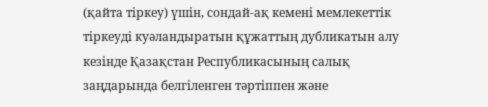(қайта тiркеу) үшiн, сондай-ақ кеменi мемлекеттiк тiркеудi куәландыратын құжаттың дубликатын алу кезiнде Қазақстан Республикасының салық заңдарында белгiленген тәртiппен және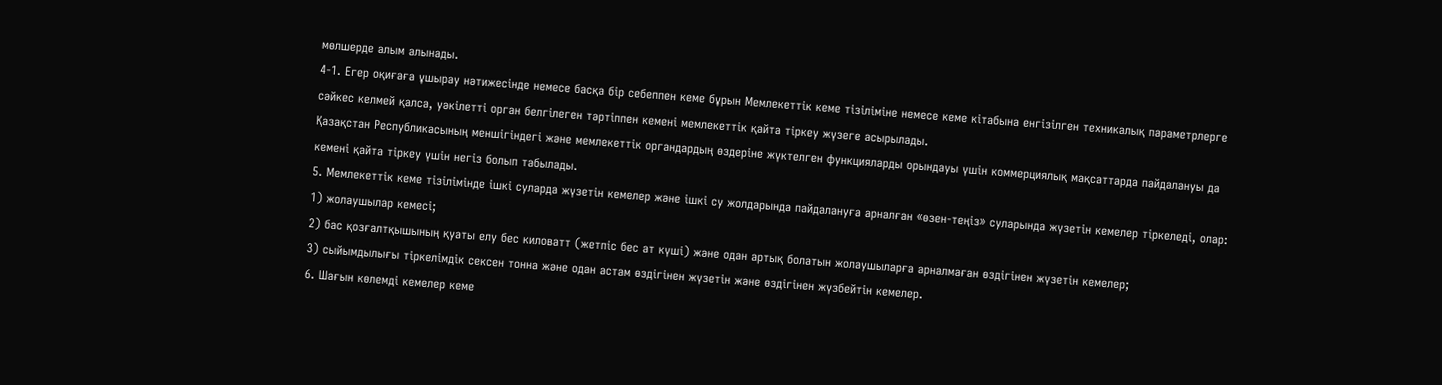мөлшерде алым алынады.
4-1. Егер оқиғаға ұшырау нәтижесiнде немесе басқа бiр себеппен кеме бұрын Мемлекеттiк кеме тiзiлiмiне немесе кеме кiтабына енгiзiлген техникалық параметрлерге сәйкес келмей қалса, уәкiлеттi орган белгiлеген тәртiппен кеменi мемлекеттiк қайта тiркеу жүзеге асырылады.
Қазақстан Республикасының меншiгiндегi және мемлекеттiк органдардың өздерiне жүктелген функцияларды орындауы үшiн коммерциялық мақсаттарда пайдалануы да кеменi қайта тiркеу үшiн негiз болып табылады.
5. Мемлекеттiк кеме тiзiлiмiнде iшкi суларда жүзетiн кемелер және iшкi су жолдарында пайдалануға арналған «өзен-теңiз» суларында жүзетiн кемелер тiркеледi, олар:
1) жолаушылар кемесi;
2) бас қозғалтқышының қуаты елу бес киловатт (жетпiс бес ат күшi) және одан артық болатын жолаушыларға арналмаған өздiгiнен жүзетiн кемелер;
3) сыйымдылығы тiркелiмдiк сексен тонна және одан астам өздiгiнен жүзетiн және өздiгiнен жүзбейтiн кемелер.
6. Шағын көлемдi кемелер кеме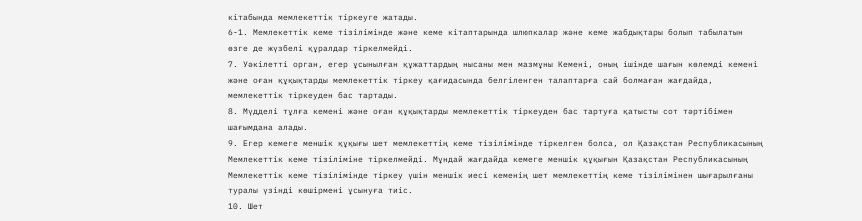кiтабында мемлекеттiк тiркеуге жатады.
6-1. Мемлекеттiк кеме тiзiлiмiнде және кеме кiтаптарында шлюпкалар және кеме жабдықтары болып табылатын өзге де жүзбелi құралдар тiркелмейдi.
7. Уәкiлеттi орган, егер ұсынылған құжаттардың нысаны мен мазмұны Кеменi, оның iшiнде шағын көлемдi кеменi және оған құқықтарды мемлекеттiк тiркеу қағидасында белгiленген талаптарға сай болмаған жағдайда, мемлекеттiк тiркеуден бас тартады.
8. Мүдделi тұлға кеменi және оған құқықтарды мемлекеттiк тiркеуден бас тартуға қатысты сот тәртiбiмен шағымдана алады.
9. Егер кемеге меншiк құқығы шет мемлекеттiң кеме тiзiлiмiнде тiркелген болса, ол Қазақстан Республикасының Мемлекеттiк кеме тiзiлiмiне тiркелмейдi. Мұндай жағдайда кемеге меншiк құқығын Қазақстан Республикасының Мемлекеттiк кеме тiзiлiмiнде тiркеу үшiн меншiк иесi кеменiң шет мемлекеттiң кеме тiзiлiмiнен шығарылғаны туралы үзiндi көшiрменi ұсынуға тиiс.
10. Шет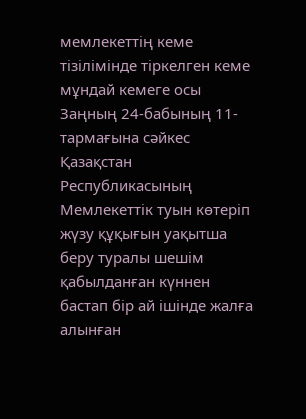мемлекеттiң кеме тiзiлiмiнде тiркелген кеме мұндай кемеге осы Заңның 24-бабының 11-тармағына сәйкес Қазақстан Республикасының Мемлекеттiк туын көтерiп жүзу құқығын уақытша беру туралы шешiм қабылданған күннен бастап бiр ай iшiнде жалға алынған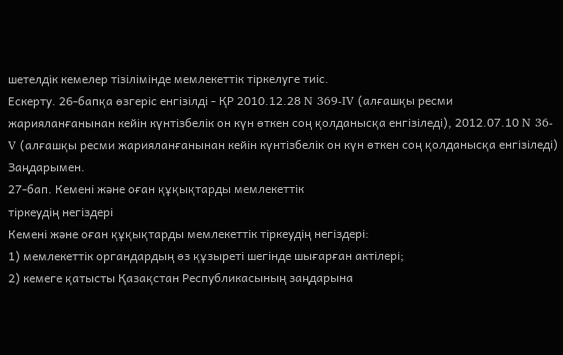шетелдiк кемелер тiзiлiмiнде мемлекеттiк тiркелуге тиiс.
Ескерту. 26-бапқа өзгерiс енгiзiлдi - ҚР 2010.12.28 N 369-IV (алғашқы ресми жарияланғанынан кейiн күнтiзбелiк он күн өткен соң қолданысқа енгiзiледi), 2012.07.10 N 36-V (алғашқы ресми жарияланғанынан кейiн күнтiзбелiк он күн өткен соң қолданысқа енгiзiледi) Заңдарымен.
27-бап. Кеменi және оған құқықтарды мемлекеттiк
тiркеудiң негiздерi
Кеменi және оған құқықтарды мемлекеттiк тiркеудiң негiздерi:
1) мемлекеттiк органдардың өз құзыретi шегiнде шығарған актiлерi;
2) кемеге қатысты Қазақстан Республикасының заңдарына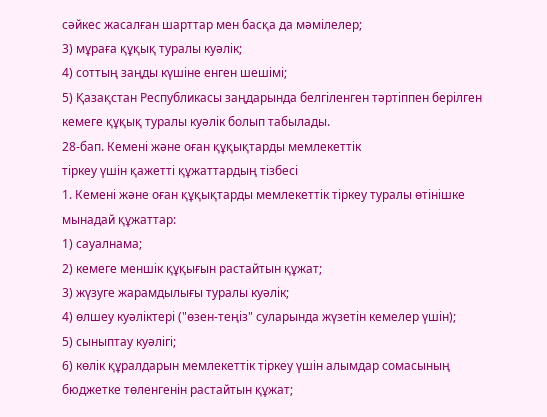сәйкес жасалған шарттар мен басқа да мәмiлелер;
3) мұраға құқық туралы куәлiк;
4) соттың заңды күшiне енген шешiмi;
5) Қазақстан Республикасы заңдарында белгiленген тәртiппен берiлген кемеге құқық туралы куәлiк болып табылады.
28-бап. Кеменi және оған құқықтарды мемлекеттiк
тiркеу үшiн қажеттi құжаттардың тiзбесi
1. Кеменi және оған құқықтарды мемлекеттiк тiркеу туралы өтiнiшке мынадай құжаттap:
1) сауалнама;
2) кемеге меншiк құқығын растайтын құжат;
3) жүзуге жарамдылығы туралы куәлiк;
4) өлшеу куәлiктерi ("өзен-теңiз" суларында жүзетiн кемелер үшiн);
5) сыныптау куәлiгi;
6) көлiк құралдарын мемлекеттiк тiркеу үшiн алымдар сомасының бюджетке төленгенiн растайтын құжат;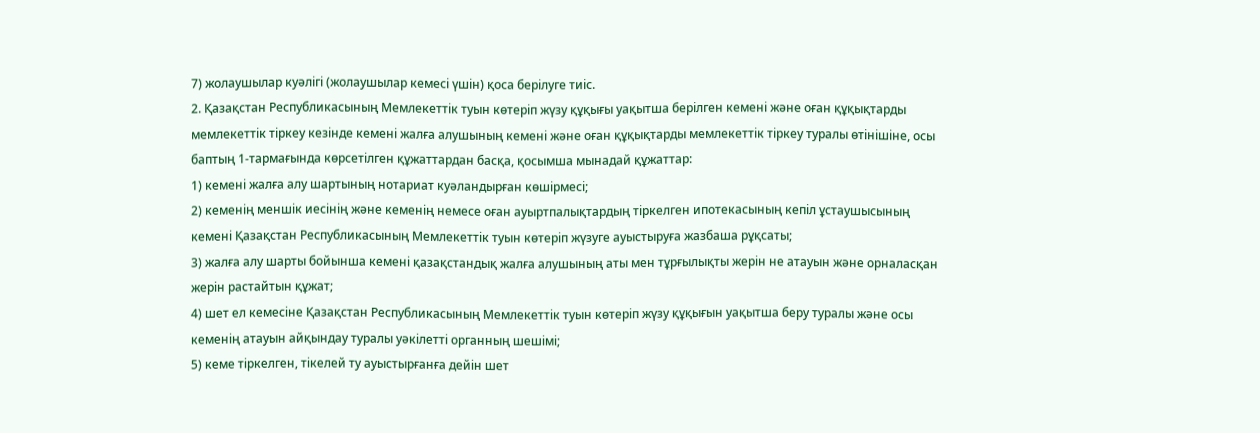7) жолаушылар куәлiгi (жолаушылар кемесi үшiн) қоса берiлуге тиiс.
2. Қазақстан Республикасының Мемлекеттiк туын көтерiп жүзу құқығы уақытша берiлген кеменi және оған құқықтарды мемлекеттiк тiркеу кезiнде кеменi жалға алушының кеменi және оған құқықтарды мемлекеттiк тiркеу туралы өтiнiшiне, осы баптың 1-тармағында көрсетiлген құжаттардан басқа, қосымша мынадай құжаттар:
1) кеменi жалға алу шартының нотариат куәландырған көшiрмесi;
2) кеменiң меншiк иесiнiң және кеменiң немесе оған ауыртпалықтардың тiркелген ипотекасының кепiл ұстаушысының кеменi Қазақстан Республикасының Мемлекеттiк туын көтерiп жүзуге ауыстыруға жазбаша рұқсаты;
3) жалға алу шарты бойынша кеменi қазақстандық жалға алушының аты мен тұрғылықты жерiн не атауын және орналасқан жерiн растайтын құжат;
4) шет ел кемесiне Қазақстан Республикасының Мемлекеттiк туын көтерiп жүзу құқығын уақытша беру туралы және осы кеменiң атауын айқындау туралы уәкiлеттi органның шешiмi;
5) кеме тiркелген, тiкелей ту ауыстырғанға дейiн шет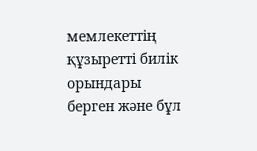мемлекеттiң құзыреттi билiк орындары берген және бұл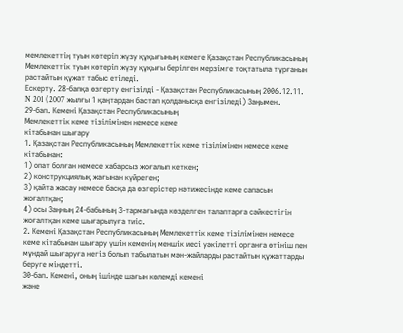мемлекеттiң туын көтерiп жүзу құқығының кемеге Қазақстан Республикасының Мемлекеттiк туын көтерiп жүзу құқығы берiлген мерзiмге тоқтатыла тұрғанын растайтын құжат табыс етiледi.
Ескерту. 28-бапқа өзгерту енгiзiлдi - Қазақстан Республикасының 2006.12.11. N 201 (2007 жылғы 1 қаңтардан бастап қолданысқа енгiзiледi) Заңымен.
29-бап. Кеменi Қазақстан Республикасының
Мемлекеттiк кеме тiзiлiмiнен немесе кеме
кiтабынан шығару
1. Қазақстан Республикасының Мемлекеттiк кеме тiзiлiмiнен немесе кеме кiтабынан:
1) опат болған немесе хабарсыз жоғалып кеткен;
2) конструкциялық жағынан күйреген;
3) қайта жасау немесе басқа да өзгерiстер нәтижесiнде кеме сапасын жоғалтқан;
4) осы Заңның 24-бабының 3-тармағында көзделген талаптарға сәйкестiгiн жоғалтқан кеме шығарылуға тиiс.
2. Кеменi Қазақстан Республикасының Мемлекеттiк кеме тiзiлiмiнен немесе кеме кiтабынан шығару үшiн кеменiң меншiк иесi уәкiлеттi органға өтiнiш пен мұндай шығаруға негiз болып табылатын мән-жайларды растайтын құжаттарды беруге мiндеттi.
30-бап. Кеменi, оның iшiнде шағын көлемдi кеменi
және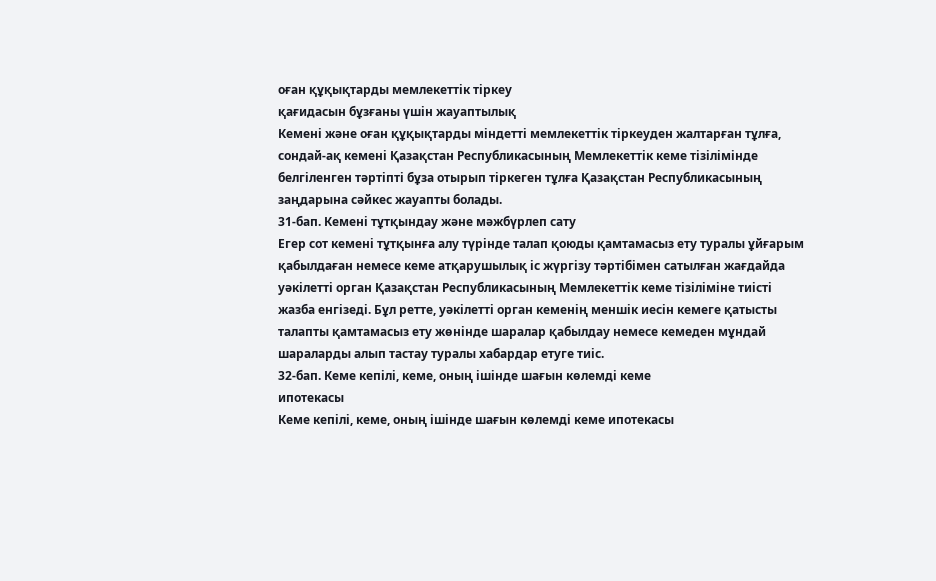оған құқықтарды мемлекеттiк тiркеу
қағидасын бұзғаны үшiн жауаптылық
Кеменi және оған құқықтарды мiндеттi мемлекеттiк тiркеуден жалтарған тұлға, сондай-ақ кеменi Қазақстан Республикасының Мемлекеттiк кеме тiзiлiмiнде белгiленген тәртiптi бұза отырып тiркеген тұлға Қазақстан Республикасының заңдарына сәйкес жауапты болады.
31-бап. Кеменi тұтқындау және мәжбүрлеп сату
Егер сот кеменi тұтқынға алу түрiнде талап қоюды қамтамасыз ету туралы ұйғарым қабылдаған немесе кеме атқарушылық iс жүргiзу тәртiбiмен сатылған жағдайда уәкiлеттi орган Қазақстан Республикасының Мемлекеттiк кеме тiзiлiмiне тиiстi жазба енгiзедi. Бұл ретте, уәкiлеттi орган кеменiң меншiк иесiн кемеге қатысты талапты қамтамасыз ету жөнiнде шаралар қабылдау немесе кемеден мұндай шараларды алып тастау туралы хабардар етугe тиiс.
32-бап. Кеме кепiлi, кеме, оның iшiнде шағын көлемдi кеме
ипотекасы
Кеме кепiлi, кеме, оның iшiнде шағын көлемдi кеме ипотекасы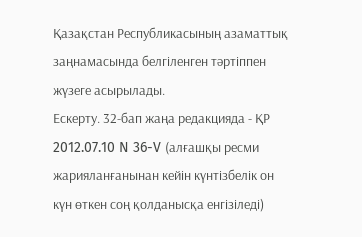Қазақстан Республикасының азаматтық заңнамасында белгiленген тәртiппен жүзеге асырылады.
Ескерту. 32-бап жаңа редакцияда - ҚР 2012.07.10 N 36-V (алғашқы ресми жарияланғанынан кейiн күнтiзбелiк он күн өткен соң қолданысқа енгiзiледi)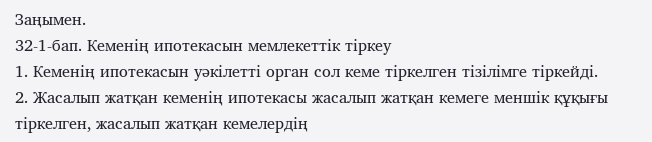Заңымен.
32-1-бап. Кеменiң ипотекасын мемлекеттiк тiркеу
1. Кеменiң ипотекасын уәкiлеттi орган сол кеме тiркелген тiзiлiмге тiркейдi.
2. Жасалып жатқан кеменiң ипотекасы жасалып жатқан кемеге меншiк құқығы тiркелген, жасалып жатқан кемелердiң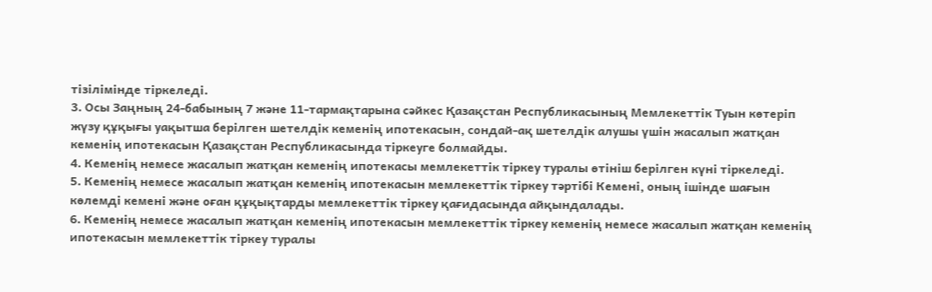тiзiлiмiнде тiркеледi.
3. Осы Заңның 24-бабының 7 және 11-тармақтарына сәйкес Қазақстан Республикасының Мемлекеттiк Туын көтерiп жүзу құқығы уақытша берiлген шетелдiк кеменiң ипотекасын, сондай-ақ шетелдiк алушы үшiн жасалып жатқан кеменiң ипотекасын Қазақстан Республикасында тiркеуге болмайды.
4. Кеменiң немесе жасалып жатқан кеменiң ипотекасы мемлекеттiк тiркеу туралы өтiнiш берiлген күнi тiркеледi.
5. Кеменiң немесе жасалып жатқан кеменiң ипотекасын мемлекеттiк тiркеу тәртiбi Кеменi, оның iшiнде шағын көлемдi кеменi және оған құқықтарды мемлекеттiк тiркеу қағидасында айқындалады.
6. Кеменiң немесе жасалып жатқан кеменiң ипотекасын мемлекеттiк тiркеу кеменiң немесе жасалып жатқан кеменiң ипотекасын мемлекеттiк тiркеу туралы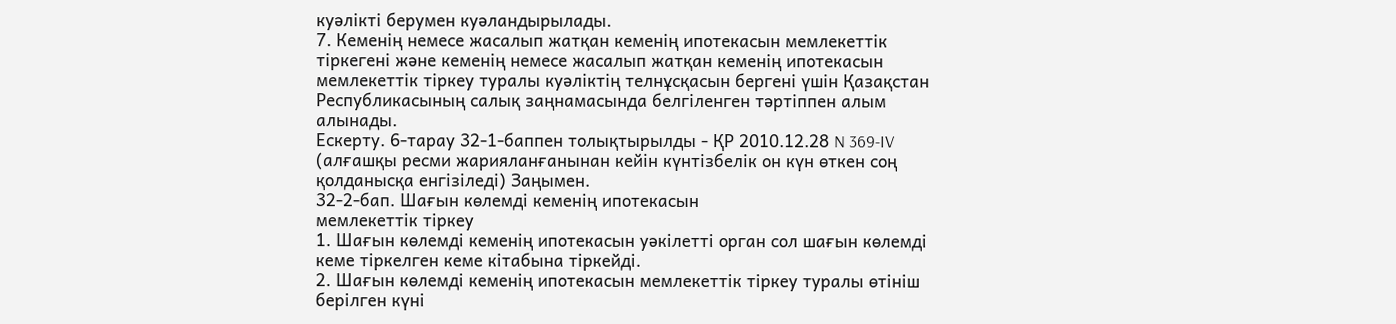куәлiктi берумен куәландырылады.
7. Кеменiң немесе жасалып жатқан кеменiң ипотекасын мемлекеттiк тiркегенi және кеменiң немесе жасалып жатқан кеменiң ипотекасын мемлекеттiк тiркеу туралы куәлiктiң телнұсқасын бергенi үшiн Қазақстан Республикасының салық заңнамасында белгiленген тәртiппен алым алынады.
Ескерту. 6-тарау 32-1-баппен толықтырылды - ҚР 2010.12.28 N 369-IV (алғашқы ресми жарияланғанынан кейiн күнтiзбелiк он күн өткен соң қолданысқа енгiзiледi) Заңымен.
32-2-бап. Шағын көлемдi кеменiң ипотекасын
мемлекеттiк тiркеу
1. Шағын көлемдi кеменiң ипотекасын уәкiлеттi орган сол шағын көлемдi кеме тiркелген кеме кiтабына тiркейдi.
2. Шағын көлемдi кеменiң ипотекасын мемлекеттiк тiркеу туралы өтiнiш берiлген күнi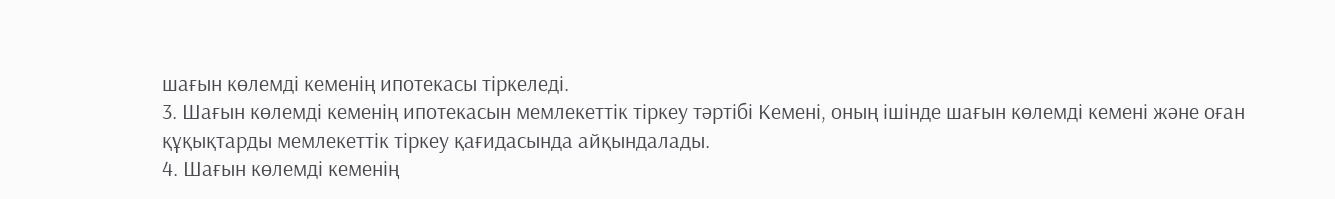шағын көлемдi кеменiң ипотекасы тiркеледi.
3. Шағын көлемдi кеменiң ипотекасын мемлекеттiк тiркеу тәртiбi Кеменi, оның iшiнде шағын көлемдi кеменi және оған құқықтарды мемлекеттiк тiркеу қағидасында айқындалады.
4. Шағын көлемдi кеменiң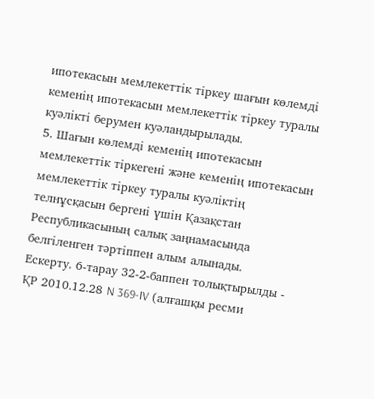ипотекасын мемлекеттiк тiркеу шағын көлемдi кеменiң ипотекасын мемлекеттiк тiркеу туралы куәлiктi берумен куәландырылады.
5. Шағын көлемдi кеменiң ипотекасын мемлекеттiк тiркегенi және кеменiң ипотекасын мемлекеттiк тiркеу туралы куәлiктiң телнұсқасын бергенi үшiн Қазақстан Республикасының салық заңнамасында белгiленген тәртiппен алым алынады.
Ескерту. 6-тарау 32-2-баппен толықтырылды - ҚР 2010.12.28 N 369-IV (алғашқы ресми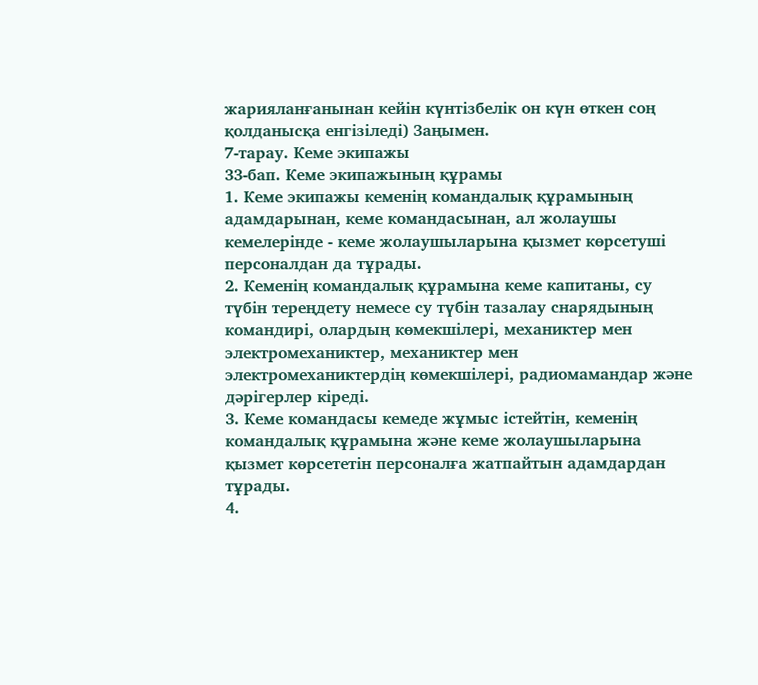жарияланғанынан кейiн күнтiзбелiк он күн өткен соң қолданысқа енгiзiледi) Заңымен.
7-тарау. Кеме экипажы
33-бап. Кеме экипажының құрамы
1. Кеме экипажы кеменiң командалық құрамының адамдарынан, кеме командасынан, ал жолаушы кемелерiнде - кеме жолаушыларына қызмет көрсетушi персоналдан да тұрады.
2. Кеменiң командалық құрамына кеме капитаны, су түбiн тереңдету немесе су түбiн тазалау снарядының командирi, олардың көмекшiлерi, механиктер мен электромеханиктер, механиктер мен электромеханиктердiң көмекшiлерi, радиомамандар және дәрiгерлер кiредi.
3. Кеме командасы кемеде жұмыс iстейтiн, кеменiң командалық құрамына және кеме жолаушыларына қызмет көрсететiн персоналға жатпайтын адамдардан тұрады.
4.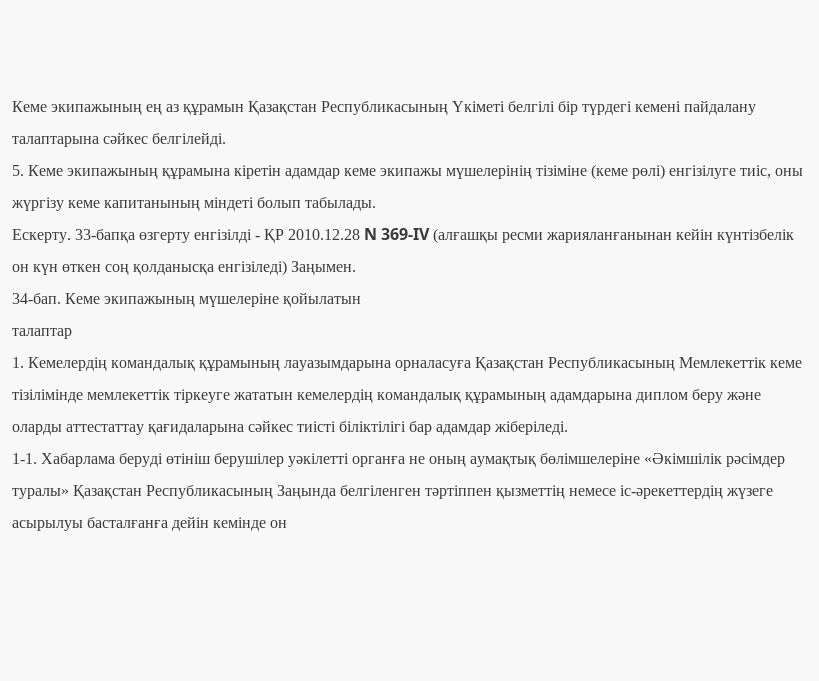Кеме экипажының ең аз құрамын Қазақстан Республикасының Үкiметi белгiлi бiр түрдегi кеменi пайдалану талаптарына сәйкес белгiлейдi.
5. Кеме экипажының құрамына кiретiн адамдар кеме экипажы мүшелерiнiң тiзiмiне (кеме рөлi) енгiзiлуге тиiс, оны жүргiзу кеме капитанының мiндетi болып табылады.
Ескерту. 33-бапқа өзгерту енгiзiлдi - ҚР 2010.12.28 N 369-IV (алғашқы ресми жарияланғанынан кейiн күнтiзбелiк он күн өткен соң қолданысқа енгiзiледi) Заңымен.
34-бап. Кеме экипажының мүшелерiне қойылатын
талаптар
1. Кемелердiң командалық құрамының лауазымдарына орналасуға Қазақстан Республикасының Мемлекеттiк кеме тiзiлiмiнде мемлекеттiк тiркеуге жататын кемелердiң командалық құрамының адамдарына диплом беру және оларды аттестаттау қағидаларына сәйкес тиiстi бiлiктiлiгi бар адамдар жiберiледi.
1-1. Хабарлама берудi өтiнiш берушiлер уәкiлеттi органға не оның аумақтық бөлiмшелерiне «Әкiмшiлiк рәсiмдер туралы» Қазақстан Республикасының Заңында белгiленген тәртiппен қызметтiң немесе iс-әрекеттердiң жүзеге асырылуы басталғанға дейiн кемiнде он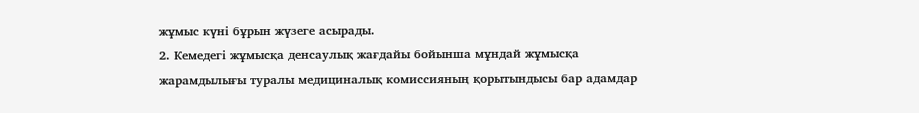жұмыс күнi бұрын жүзеге асырады.
2. Кемедегi жұмысқа денсаулық жағдайы бойынша мұндай жұмысқа жарамдылығы туралы медициналық комиссияның қорытындысы бар адамдар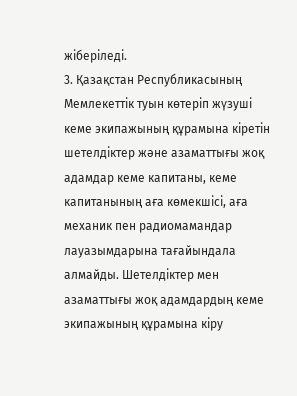жiберiледi.
3. Қазақстан Республикасының Мемлекеттiк туын көтерiп жүзушi кеме экипажының құрамына кiретiн шетелдiктер және азаматтығы жоқ адамдар кеме капитаны, кеме капитанының аға көмекшiсi, аға механик пен радиомамандар лауазымдарына тағайындала алмайды. Шетелдiктер мен азаматтығы жоқ адамдардың кеме экипажының құрамына кiру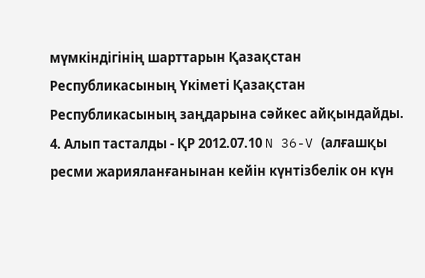мүмкiндiгiнiң шарттарын Қазақстан Республикасының Үкiметi Қазақстан Республикасының заңдарына сәйкес айқындайды.
4. Алып тасталды - ҚР 2012.07.10 N 36-V (алғашқы ресми жарияланғанынан кейiн күнтiзбелiк он күн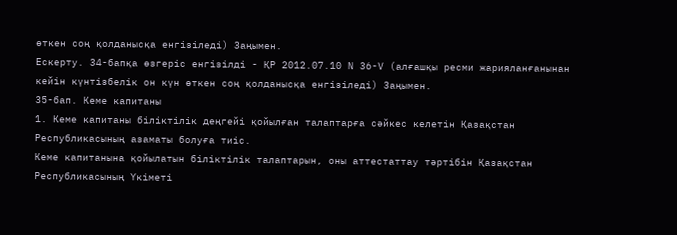өткен соң қолданысқа енгiзiледi) Заңымен.
Ескерту. 34-бапқа өзгерiс енгiзiлдi - ҚР 2012.07.10 N 36-V (алғашқы ресми жарияланғанынан кейiн күнтiзбелiк он күн өткен соң қолданысқа енгiзiледi) Заңымен.
35-бап. Кеме капитаны
1. Кеме капитаны бiлiктiлiк деңгейi қойылған талаптарға сәйкес келетiн Қазақстан Республикасының азаматы болуға тиiс.
Кеме капитанына қойылатын бiлiктiлiк талаптарын, оны аттестаттау тәртiбiн Қазақстан Республикасының Үкiметi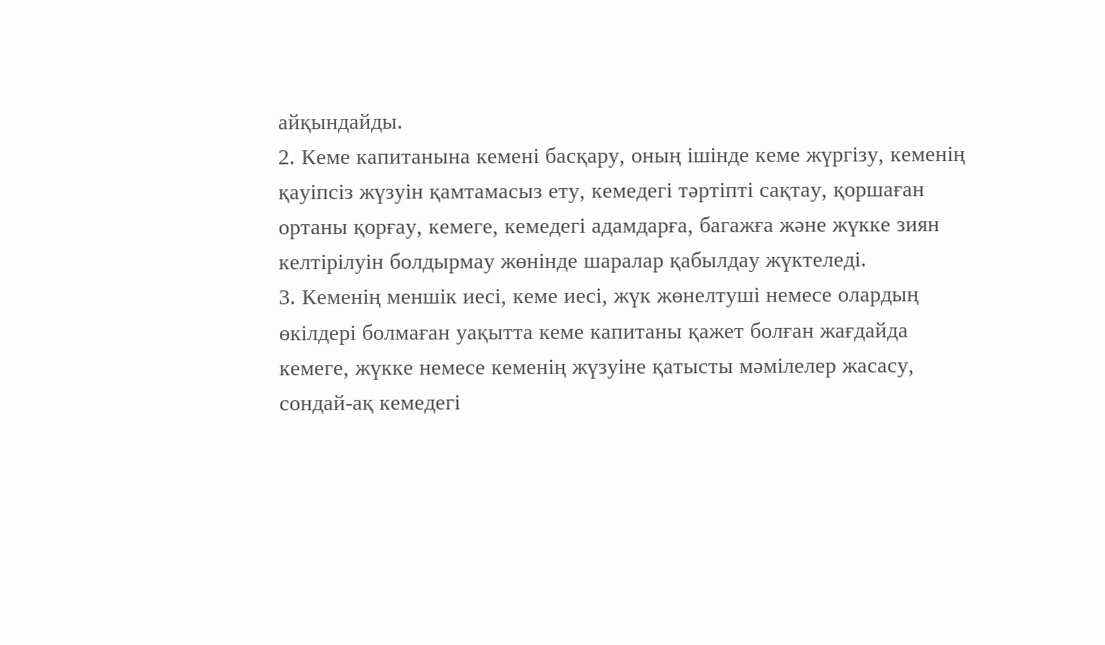айқындайды.
2. Кеме капитанына кеменi басқару, оның iшiнде кеме жүргiзу, кеменiң қауiпсiз жүзуiн қамтамасыз ету, кемедегi тәртiптi сақтау, қоршаған ортаны қорғау, кемеге, кемедегi адамдарға, багажға және жүкке зиян келтiрiлуiн болдырмау жөнiнде шаралар қабылдау жүктелeдi.
3. Кеменiң меншiк иесi, кеме иесi, жүк жөнелтушi немесе олардың өкiлдерi болмаған уақытта кеме капитаны қажет болған жағдайда кемеге, жүкке немесе кеменiң жүзуiне қатысты мәмiлелер жасасу, сондай-ақ кемедегi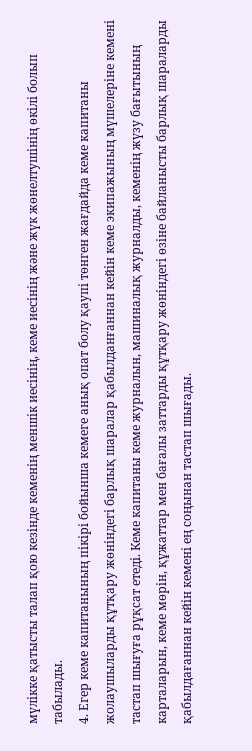мүлiкке қатысты талап қою кезiнде кеменiң меншiк иесiнiң, кеме иесiнiң және жүк жөнелтушiнiң өкiлi болып табылады.
4. Егер кеме капитанының пiкiрi бойынша кемеге анық опат болу қаупi төнген жағдайда кеме капитаны жолаушыларды құтқару жөнiндегi барлық шаралар қабылданғаннан кейiн кеме экипажының мүшелерiне кеменi тастап шығуға рұқсат етедi. Кеме капитаны кеме журналын, машиналық журналды, кеменiң жүзу бағытының карталарын, кеме мөрiн, құжаттар мен бағалы заттарды құтқару жөнiндегi өзiне байланысты барлық шараларды қабылдағаннан кейiн кеменi ең соңынан тастап шығады.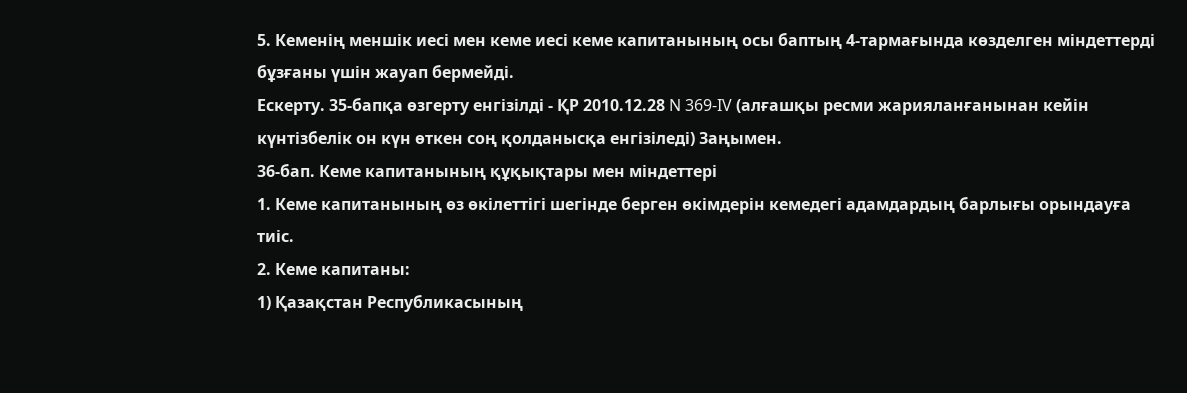5. Кеменiң меншiк иесi мен кеме иесi кеме капитанының осы баптың 4-тармағында көзделген мiндеттердi бұзғаны үшiн жауап бермейдi.
Ескерту. 35-бапқа өзгерту енгiзiлдi - ҚР 2010.12.28 N 369-IV (алғашқы ресми жарияланғанынан кейiн күнтiзбелiк он күн өткен соң қолданысқа енгiзiледi) Заңымен.
36-бап. Кеме капитанының құқықтары мен мiндеттерi
1. Кеме капитанының өз өкiлеттiгi шегiнде берген өкiмдерiн кемедегi адамдардың барлығы орындауға тиiс.
2. Кеме капитаны:
1) Қазақстан Республикасының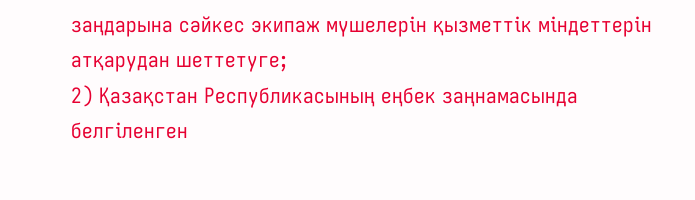заңдарына сәйкес экипаж мүшелерiн қызметтiк мiндеттерiн атқарудан шеттетуге;
2) Қазақстан Республикасының еңбек заңнамасында белгiленген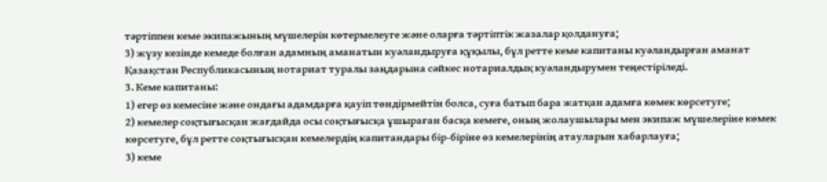тәртiппен кеме экипажының мүшелерiн көтермелеуге және оларға тәртiптiк жазалар қолдануға;
3) жүзу кезiнде кемеде болған адамның аманатын куәландыруға құқылы, бұл ретте кеме капитаны куәландырған аманат Қазақстан Республикасының нотариат туралы заңдарына сәйкес нотариалдық куәландырумен теңестiрiледi.
3. Кеме капитаны:
1) егер өз кемесiне және ондағы адамдарға қауiп төндiрмейтiн болса, суға батып бара жатқан адамға көмек көрсетуге;
2) кемелер соқтығысқан жағдайда осы соқтығысқа ұшыраған басқа кемеге, оның жолаушылары мен экипаж мүшелерiне көмек көрсетуге, бұл ретте соқтығысқан кемелердiң капитандары бiр-бiрiне өз кемелерiнiң атауларын хабарлауға;
3) кеме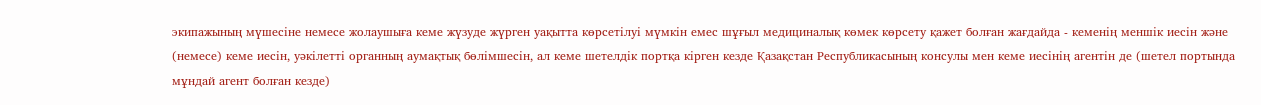экипажының мүшесiне немесе жолаушыға кеме жүзуде жүрген уақытта көрсетiлуi мүмкiн емес шұғыл медициналық көмек көрсету қажет болған жағдайда - кеменiң меншiк иесiн және (немесе) кеме иесiн, уәкiлеттi органның аумақтық бөлiмшесiн, ал кеме шетелдiк портқа кiрген кезде Қазақстан Республикасының консулы мен кеме иесiнiң агентiн де (шетел портында мұндай агент болған кезде)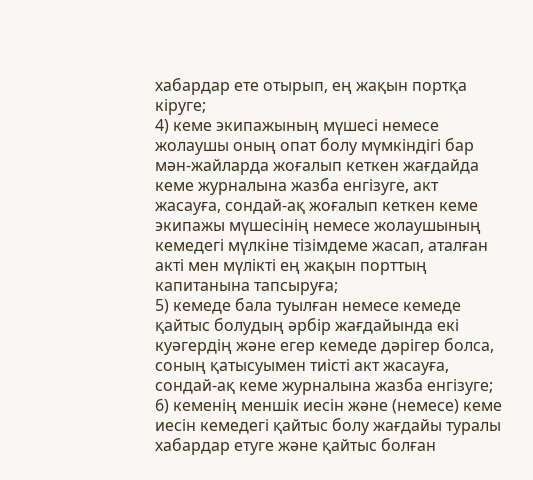хабардар ете отырып, ең жақын портқа кiруге;
4) кеме экипажының мүшесi немесе жолаушы оның опат болу мүмкiндiгi бар мән-жайларда жоғалып кеткен жағдайда кеме журналына жазба енгiзуге, акт жасауға, сондай-ақ жоғалып кеткен кеме экипажы мүшесiнiң немесе жолаушының кемедегi мүлкiне тiзiмдеме жасап, аталған актi мен мүлiктi eң жақын порттың капитанына тапсыруға;
5) кемеде бала туылған немесе кемеде қайтыс болудың әрбiр жағдайында екi куәгердiң және егер кемеде дәрiгер болса, соның қатысуымен тиiстi акт жасауға, сондай-ақ кеме журналына жазба енгiзуге;
6) кеменiң меншiк иесiн және (немесе) кеме иесiн кемедегi қайтыс болу жағдайы туралы хабардар етуге және қайтыс болған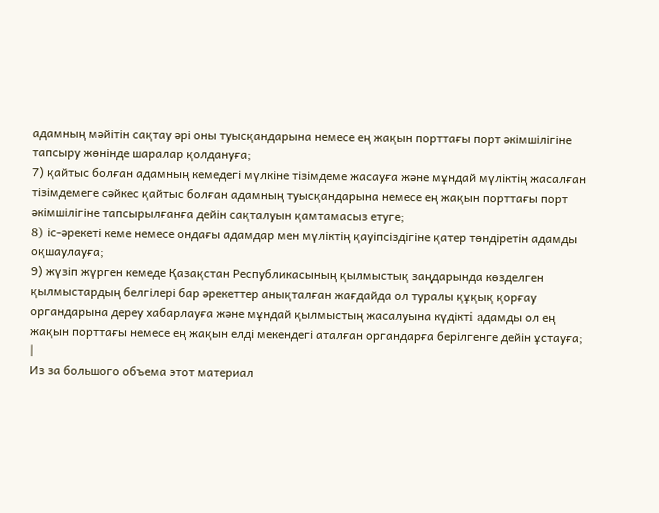адамның мәйiтiн сақтау әрi оны туысқандарына немесе ең жақын порттағы порт әкiмшiлiгiне тапсыру жөнiнде шаралар қолдануға;
7) қайтыс болған адамның кемедегi мүлкiне тiзiмдеме жасауға және мұндай мүлiктiң жасалған тiзiмдемеге сәйкес қайтыс болған адамның туысқандарына немесе ең жақын порттағы порт әкiмшiлiгiне тапсырылғанға дейiн сақталуын қамтамасыз етуге;
8) iс-әрекетi кеме немесе ондағы адамдар мен мүлiктiң қауiпсiздiгiне қатер төндiретiн адамды оқшаулауға;
9) жүзiп жүрген кемеде Қазақстан Республикасының қылмыстық заңдарында көзделген қылмыстардың белгiлерi бар әрекеттер анықталған жағдайда ол туралы құқық қорғау органдарына дереу хабарлауға және мұндай қылмыстың жасалуына күдiктi aдамды ол ең жақын порттағы немесе ең жақын елдi мекендегi аталған органдарға берiлгенге дейiн ұстауға;
|
Из за большого объема этот материал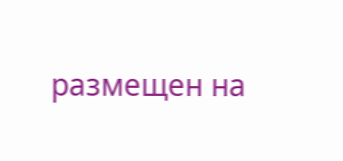размещен на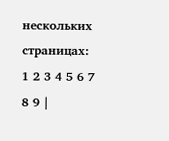нескольких страницах:
1 2 3 4 5 6 7 8 9 |